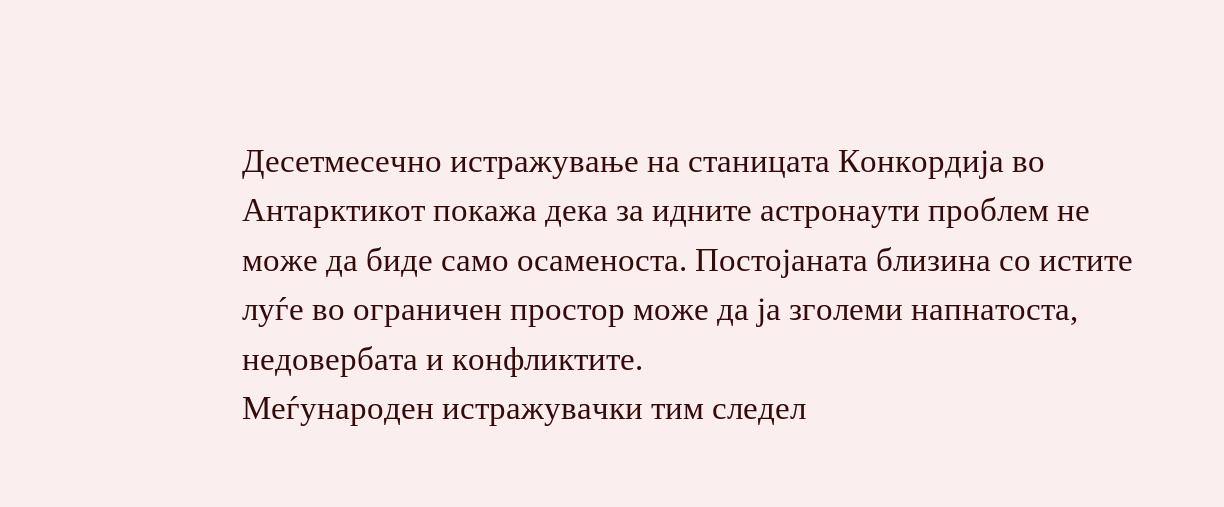Десетмесечно истражување на станицата Конкордија во Антарктикот покажа дека за идните астронаути проблем не може да биде само осаменоста. Постојаната близина со истите луѓе во ограничен простор може да ја зголеми напнатоста, недовербата и конфликтите.
Меѓународен истражувачки тим следел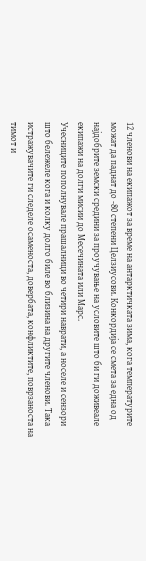12 членови на екипажот за време на антарктичката зима, кога температурите можат да паднат до -80 степени Целзиусови. Конкордија се смета за една од најдобрите земски средини за проучување на условите што би ги доживеале екипажи на долги мисии до Месечината или Марс.
Учесниците пополнувале прашалници во четири наврати, а носеле и сензори што бележеле кога и колку долго биле во близина на другите членови. Така истражувачите ги следеле осаменоста, довербата, конфликтите, поврзаноста на тимот и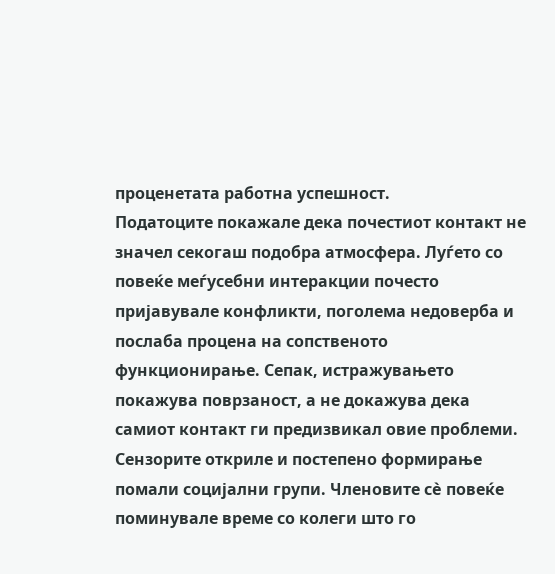проценетата работна успешност.
Податоците покажале дека почестиот контакт не значел секогаш подобра атмосфера. Луѓето со повеќе меѓусебни интеракции почесто пријавувале конфликти, поголема недоверба и послаба процена на сопственото функционирање. Сепак, истражувањето покажува поврзаност, а не докажува дека самиот контакт ги предизвикал овие проблеми.
Сензорите откриле и постепено формирање помали социјални групи. Членовите сè повеќе поминувале време со колеги што го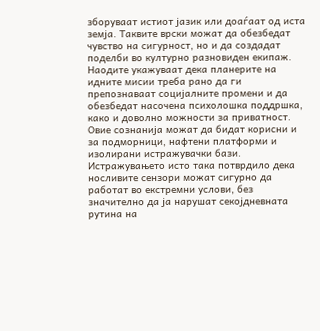зборуваат истиот јазик или доаѓаат од иста земја. Таквите врски можат да обезбедат чувство на сигурност, но и да создадат поделби во културно разновиден екипаж.
Наодите укажуваат дека планерите на идните мисии треба рано да ги препознаваат социјалните промени и да обезбедат насочена психолошка поддршка, како и доволно можности за приватност. Овие сознанија можат да бидат корисни и за подморници, нафтени платформи и изолирани истражувачки бази.
Истражувањето исто така потврдило дека носливите сензори можат сигурно да работат во екстремни услови, без значително да ја нарушат секојдневната рутина на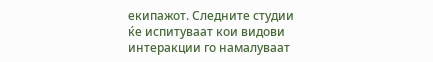екипажот. Следните студии ќе испитуваат кои видови интеракции го намалуваат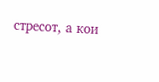стресот, а кои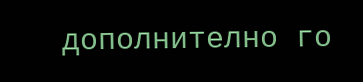дополнително го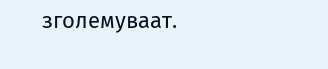зголемуваат.